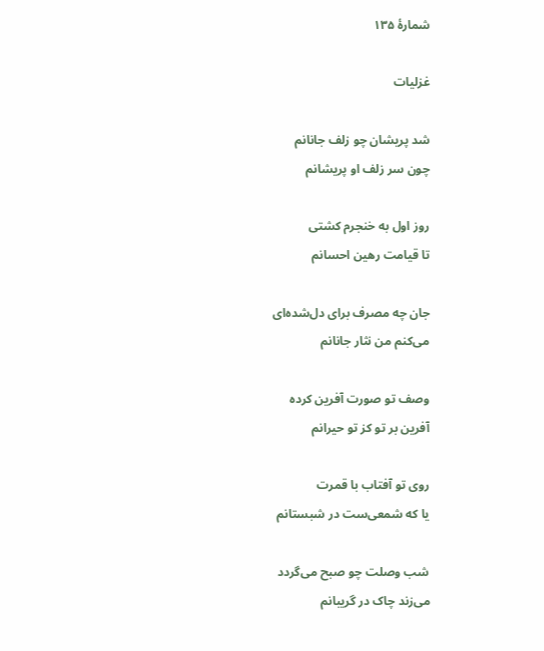شمارهٔ ۱۳۵

غزلیات

شد پریشان چو زلف جانانم
چون سر زلف او پریشانم

روز اول به خنجرم کشتی
تا قیامت رهین احسانم

جان چه مصرف برای دل‌شده‌ای
می‌کنم من نثار جانانم

وصف تو صورت آفرین کرده
آفرین بر تو کز تو حیرانم

روی تو آفتاب با قمرت
یا که شمعی‌ست در شبستانم

شب وصلت چو صبح می‌گردد
می‌زند چاک در گریبانم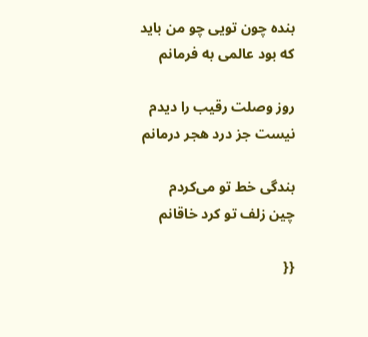بنده‌ چون تویی چو من باید
که بود عالمی به فرمانم

روز وصلت رقیب را دیدم
نیست جز درد هجر درمانم

بندگی خط تو می‌کردم
چین زلف تو کرد خاقانم

{{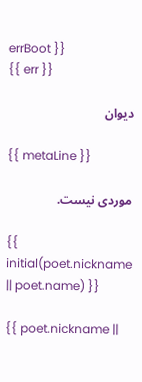errBoot }}
{{ err }}

دیوان

{{ metaLine }}

موردی نیست.

{{ initial(poet.nickname || poet.name) }}

{{ poet.nickname ||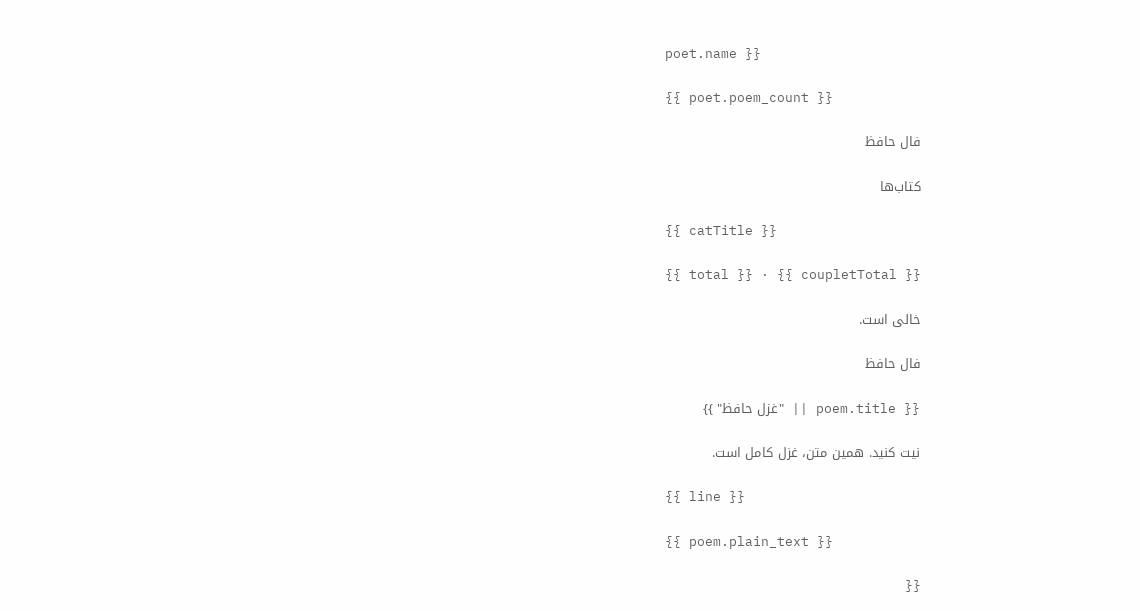poet.name }}

{{ poet.poem_count }}

فال حافظ

کتاب‌ها

{{ catTitle }}

{{ total }} · {{ coupletTotal }}

خالی است.

فال حافظ

{{ poem.title || "غزل حافظ" }}

نیت کنید. همین متن، غزل کامل است.

{{ line }}

{{ poem.plain_text }}

{{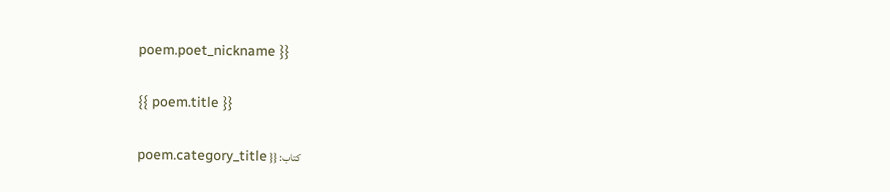poem.poet_nickname }}

{{ poem.title }}

کتاب: {{ poem.category_title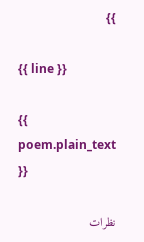}}

{{ line }}

{{ poem.plain_text }}

نظرات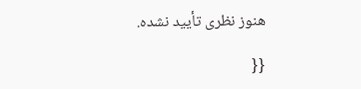هنوز نظری تأیید نشده.

{{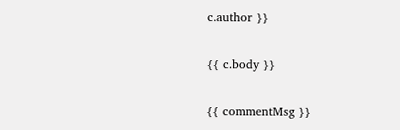c.author }}

{{ c.body }}

{{ commentMsg }}